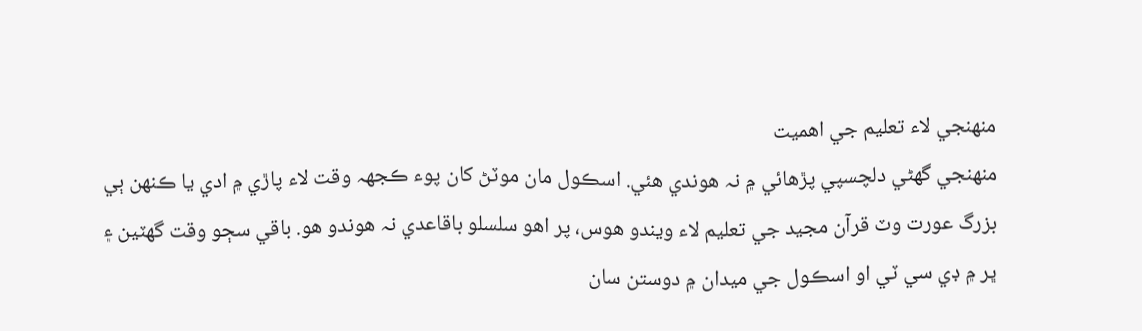منھنجي لاء تعليم جي اهميت
منھنجي گهڻي دلچسپي پڙهائي ۾ نہ هوندي هئي. اسڪول مان موٽڻ کان پوء ڪجهہ وقت لاء پاڙي ۾ ادي يا ڪنھن ٻي بزرگ عورت وٽ قرآن مجيد جي تعليم لاء ويندو هوس، پر اهو سلسلو باقاعدي نہ هوندو هو. باقي سڄو وقت گهٽين ۽ ڀر ۾ ڊي سي ٽي او اسڪول جي ميدان ۾ دوستن سان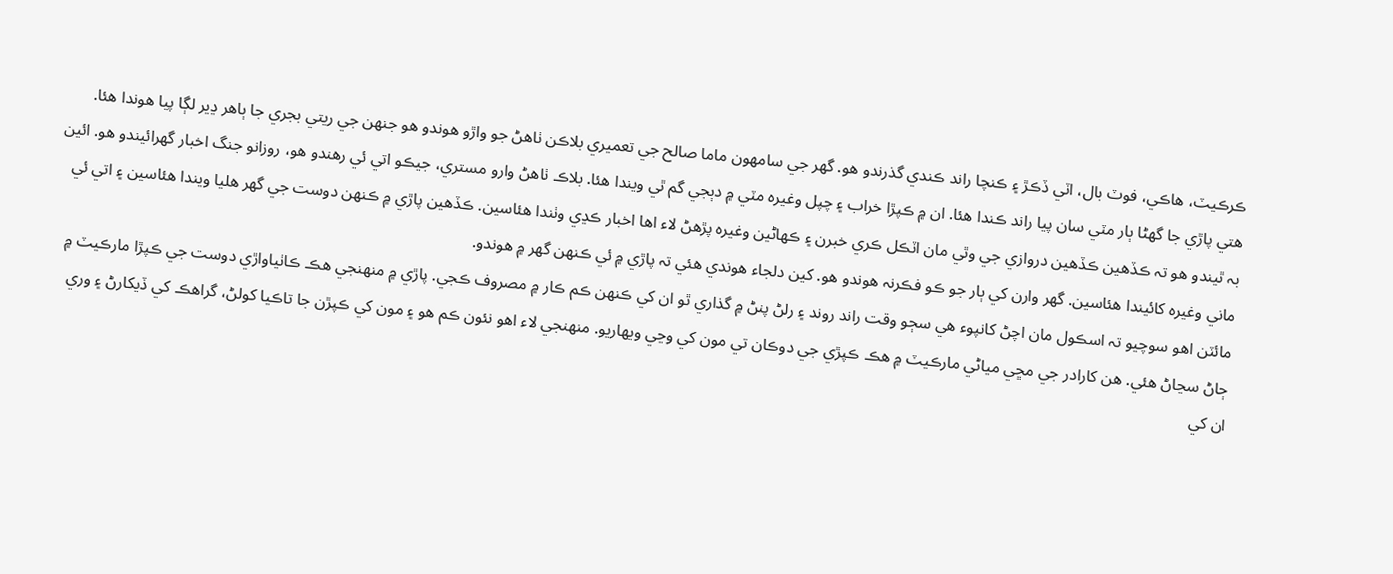ڪرڪيٽ، هاڪي، فوٽ بال، اٽي ڏڪڙ ۽ ڪنچا راند ڪندي گذرندو هو. گهر جي سامھون ماما صالح جي تعميري بلاڪن ٺاهڻ جو واڙو هوندو هو جنھن جي ريتي بجري جا ٻاهر ڍير لڳا پيا هوندا هئا. هتي پاڙي جا گهڻا ٻار مٽي سان پيا راند ڪندا هئا. ان ۾ ڪپڙا خراب ۽ چپل وغيرہ مٽي ۾ دٻجي گم ٿي ويندا هئا. بلاڪ ٺاهڻ وارو مستري، جيڪو اتي ئي رهندو هو، روزانو جنگ اخبار گهرائيندو هو. ائين بہ ٿيندو هو تہ ڪڏهين ڪڏهين دروازي جي وٿي مان اٽڪل ڪري خبرن ۽ ڪھاڻين وغيرہ پڙهڻ لاء اها اخبار ڪڍي وٺندا هئاسين. ڪڏهين پاڙي ۾ ڪنھن دوست جي گهر هليا ويندا هئاسين ۽ اتي ئي ماني وغيرہ کائيندا هئاسين. گهر وارن کي ٻار جو ڪو فڪرنہ هوندو هو. کين دلجاء هوندي هئي تہ پاڙي ۾ ئي ڪنھن گهر ۾ هوندو.
مائٽن اهو سوچيو تہ اسڪول مان اچڻ کانپوء هي سڄو وقت راند روند ۽ رلڻ پنڻ ۾ گذاري ٿو ان کي ڪنھن ڪم ڪار ۾ مصروف ڪجي. پاڙي ۾ منھنجي هڪ ڪاٺياواڙي دوست جي ڪپڙا مارڪيٽ ۾ ڄاڻ سڃاڻ هئي. هن کارادر جي مڇي مياڻي مارڪيٽ ۾ هڪ ڪپڙي جي دوڪان تي مون کي وڃي ويھاريو. منھنجي لاء اهو نئون ڪم هو ۽ مون کي ڪپڙن جا تاڪيا کولڻ، گراهڪ کي ڏيکارڻ ۽ وري ان کي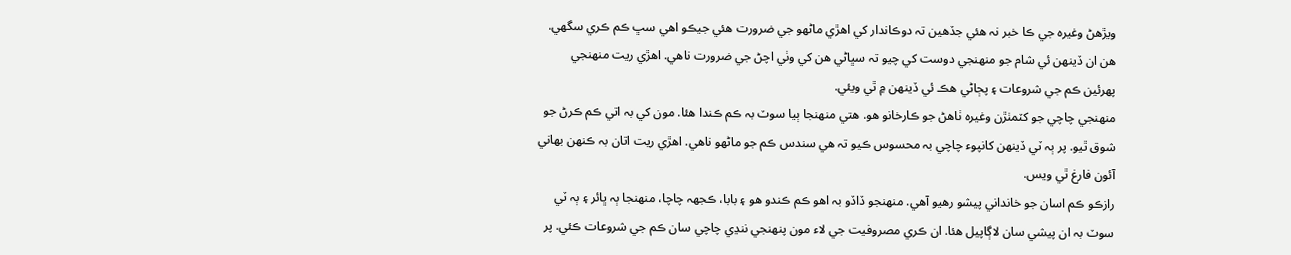ويڙهڻ وغيرہ جي ڪا خبر نہ هئي جڏهين تہ دوڪاندار کي اهڙي ماڻھو جي ضرورت هئي جيڪو اهي سڀ ڪم ڪري سگهي. هن ان ڏينھن ئي شام جو منھنجي دوست کي چيو تہ سڀاڻي هن کي وٺي اچڻ جي ضرورت ناهي. اهڙي ريت منھنجي پھرئين ڪم جي شروعات ۽ پڄاڻي هڪ ئي ڏينھن ۾ ٿي ويئي.
منھنجي چاچي جو کٽمٺڙن وغيرہ ٺاهڻ جو ڪارخانو هو. هتي منھنجا ٻيا سوٽ بہ ڪم ڪندا هئا. مون کي بہ اتي ڪم ڪرڻ جو شوق ٿيو. پر ٻہ ٽي ڏينھن کانپوء چاچي بہ محسوس ڪيو تہ هي سندس ڪم جو ماڻھو ناهي. اهڙي ريت اتان بہ ڪنھن بھاني آئون فارغ ٿي ويس.
رازڪو ڪم اسان جو خانداني پيشو رهيو آهي. منھنجو ڏاڏو بہ اهو ڪم ڪندو هو ۽ بابا، ڪجهہ چاچا، منھنجا ٻہ ڀائر ۽ ٻہ ٽي سوٽ بہ ان پيشي سان لاڳاپيل هئا. ان ڪري مصروفيت جي لاء مون پنھنجي ننڍي چاچي سان ڪم جي شروعات ڪئي. پر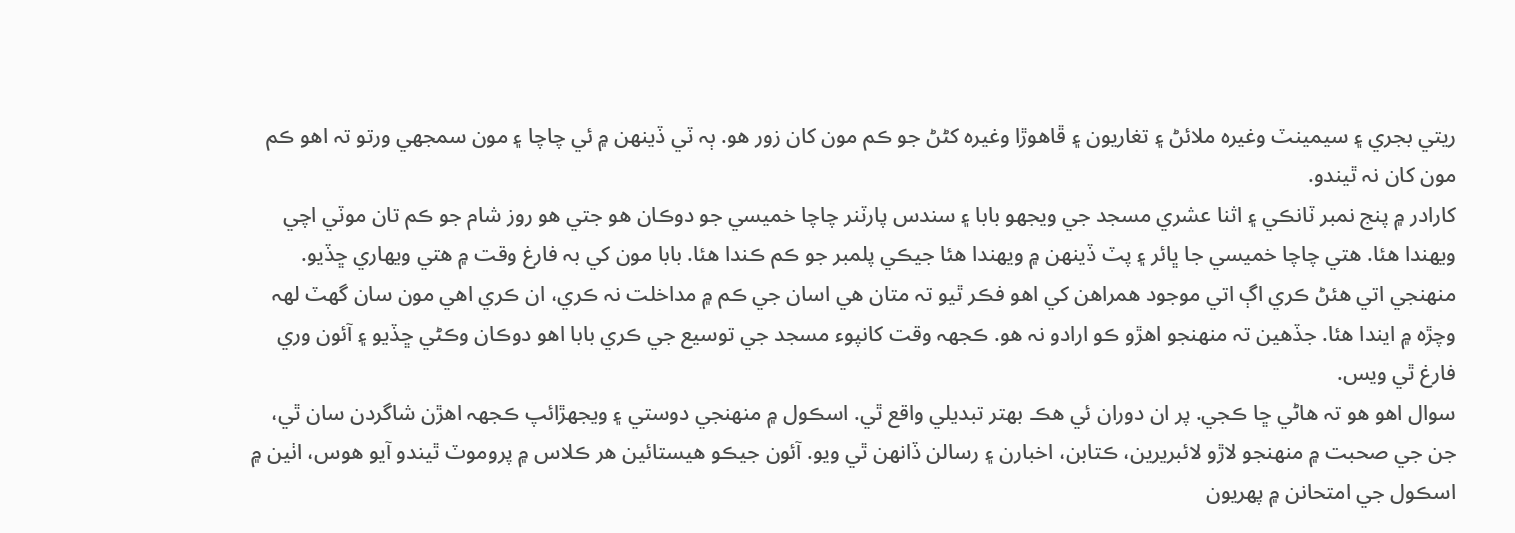ريتي بجري ۽ سيمينٽ وغيرہ ملائڻ ۽ تغاريون ۽ ڦاهوڙا وغيرہ کڻڻ جو ڪم مون کان زور هو. ٻہ ٽي ڏينھن ۾ ئي چاچا ۽ مون سمجهي ورتو تہ اهو ڪم مون کان نہ ٿيندو.
کارادر ۾ پنج نمبر ٽانڪي ۽ اثنا عشري مسجد جي ويجهو بابا ۽ سندس پارٽنر چاچا خميسي جو دوڪان هو جتي هو روز شام جو ڪم تان موٽي اچي ويھندا هئا. هتي چاچا خميسي جا ڀائر ۽ پٽ ڏينھن ۾ ويھندا هئا جيڪي پلمبر جو ڪم ڪندا هئا. بابا مون کي بہ فارغ وقت ۾ هتي ويھاري ڇڏيو. منھنجي اتي هئڻ ڪري اڳ اتي موجود همراهن کي اهو فڪر ٿيو تہ متان هي اسان جي ڪم ۾ مداخلت نہ ڪري، ان ڪري اهي مون سان گهٽ لھہ وچڙه ۾ ايندا هئا. جڏهين تہ منھنجو اهڙو ڪو ارادو نہ هو. ڪجهہ وقت کانپوء مسجد جي توسيع جي ڪري بابا اهو دوڪان وڪڻي ڇڏيو ۽ آئون وري فارغ ٿي ويس.
سوال اهو هو تہ هاڻي ڇا ڪجي. پر ان دوران ئي هڪ بھتر تبديلي واقع ٿي. اسڪول ۾ منھنجي دوستي ۽ ويجهڙائپ ڪجهہ اهڙن شاگردن سان ٿي، جن جي صحبت ۾ منھنجو لاڙو لائبريرين، ڪتابن، اخبارن ۽ رسالن ڏانھن ٿي ويو. آئون جيڪو هيستائين هر ڪلاس ۾ پروموٽ ٿيندو آيو هوس، اٺين ۾ اسڪول جي امتحانن ۾ پھريون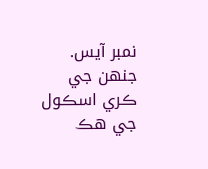نمبر آيس. جنھن جي ڪري اسڪول جي هڪ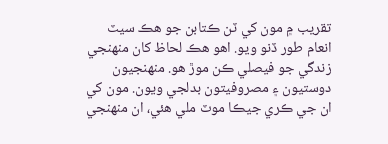تقريب ۾ مون کي ٽن ڪتابن جو هڪ سيٽ انعام طور ڏنو ويو. اهو هڪ لحاظ کان منھنجي زندگي جو فيصلي ڪن موڙ هو. منھنجيون دوستيون ۽ مصروفيتون بدلجي ويون. مون کي ان جي ڪري جيڪا موٽ ملي هئي، ان منھنجي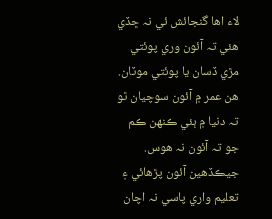لاء اها گنجائش ئي نہ ڇڏي هئي تہ آئون وري پوئتي مڙي ڏسان يا پوئتي موٽان.
هن عمر ۾ آئون سوچيان ٿو تہ دنيا ۾ ٻئي ڪنھن ڪم جو تہ آئون نہ هوس. جيڪڏهين آئون پڙهائي ۽ تعليم واري پاسي نہ اچان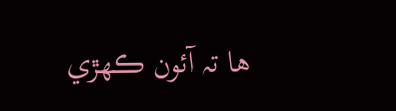ها تہ آئون ڪھڙي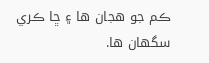ڪم جو هجان ها ۽ ڇا ڪري سگهان ها.